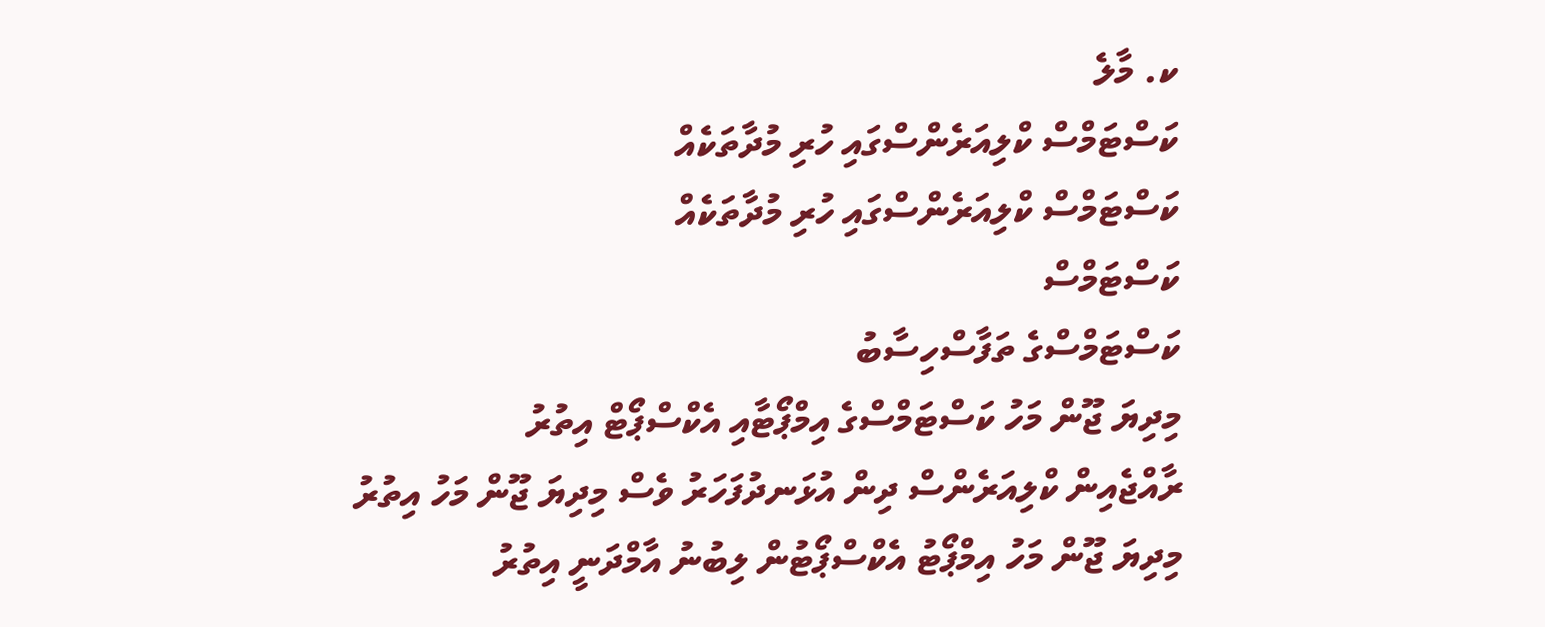ކ. މާލެ
ކަސްޓަމްސް ކްލިއަރެންސްގައި ހުރި މުދާތަކެއް
ކަސްޓަމްސް ކްލިއަރެންސްގައި ހުރި މުދާތަކެއް
ކަސްޓަމްސް
ކަސްޓަމްސްގެ ތަފާސްހިސާބު
މިދިޔަ ޖޫން މަހު ކަސްޓަމްސްގެ އިމްޕޯޓާއި އެކްސްޕޯޓް އިތުރު
ރާއްޖެއިން ކްލިއަރެންސް ދިން އުޅަނދުފަހަރު ވެސް މިދިޔަ ޖޫން މަހު އިތުރު
މިދިޔަ ޖޫން މަހު އިމްޕޯޓު އެކްސްޕޯޓުން ލިބުނު އާމްދަނީ އިތުރު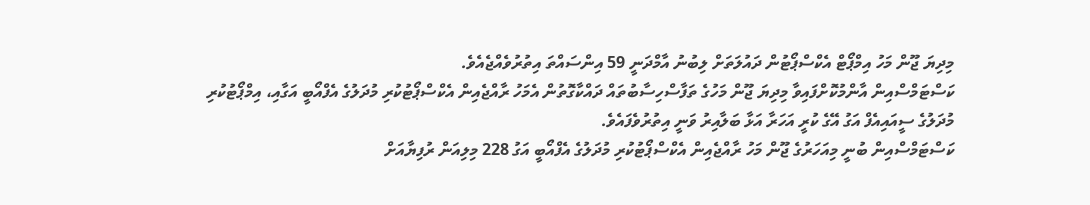މިދިޔަ ޖޫން މަހު އިމްޕޯޓް އެކްސްޕޯޓުން ދައުލަތަށް ލިބުނު އާމްދަނީ 59 އިންސައްތަ އިތުރުވެއްޖެއެވެ.
ކަސްޓަމްސްއިން އާންމުކޮށްފައިވާ މިދިޔަ ޖޫން މަހުގެ ތަފާސްހިސާބުތައް ދައްކާގޮތުން އެމަހު ރާއްޖެއިން އެކްސްޕޯޓުކުރި މުދަލުގެ އެފްއޯބީ އަގާއި، އިމްޕޯޓުކުރި މުދަލުގެ ސީއައިއެފް އަގު އޭގެ ކުރީ އަހަރާ އަޅާ ބަލާއިރު ވަނީ އިތުރުވެފައެވެ.
ކަސްޓަމްސްއިން ބުނީ މިއަހަރުގެ ޖޫން މަހު ރާއްޖެއިން އެކްސްޕޯޓުކުރި މުދަލުގެ އެފްއޯބީ އަގު 228 މިލިއަން ރުފިޔާއަށް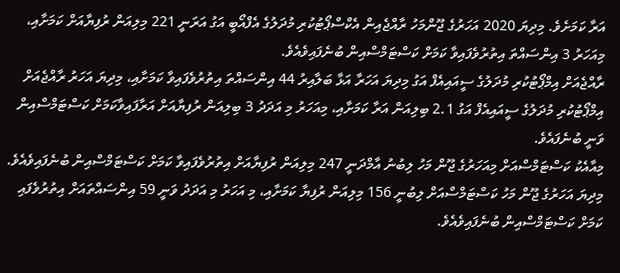އަރާ ކަމަށެވެ. މިދިޔަ 2020 އަހަރުގެ ޖޫންމަހު ރާއްޖެއިން އެކްސްޕޯޓުކުރި މުދަލުގެ އެފްއޯބީ އަގު އަރަނީ 221 މިލިއަން ރުފިޔާއަށް ކަމަށާއި، މިއަހަރު 3 އިންސައްތަ އިތުރުވެފައިވާ ކަމަށް ކަސްޓަމްސްއިން ބުނެފައިވެއެވެ.
ރާއްޖެއަށް އިމްޕޯޓުކުރި މުދަލުގެ ސީއައިއެފް އަގު މިދިޔަ އަހަރާ އަޅާ ބަލާއިރު 44 އިންސައްތަ އިތުރުވެފައިވާ ކަމަށާއި، މިދިޔަ އަހަރު ރާއްޖެއަށް އިމްޕޯޓުކުރި މުދަލުގެ ސީއައިއެފް އަގު 2.1 ބިލިއަން އަރާ ކަމަށާއި، މިއަހަރު މި އަދަދު 3 ބިލިއަން ރުފިޔާއަށް އަރާފައިވާކަމަށް ކަސްޓަމްސްއިން ވަނީ ބުނެފައެވެ.
މިއާއެކު ކަސްޓަމްސްއަށް މިއަހަރުގެ ޖޫން މަހު ލިބުނު އާމްދަނީ 247 މިލިއަން ރުފިޔާއަށް އިތުރުވެފައިވާ ކަމަށް ކަސްޓަމްސްއިން ބުނެފައިވެއެވެ. މިދިޔަ އަހަރުގެ ޖޫން މަހު ކަސްޓަމްސްއަށް ލިބުނީ 156 މިލިއަން ރުފިޔާ ކަމަށާއި، މި އަހަރު މި އަދަދު ވަނީ 59 އިންސައްތައަށް އިތުރުވެފައި ކަމަށް ކަސްޓަމްސްއިން ބުނެފައިވެއެވެ.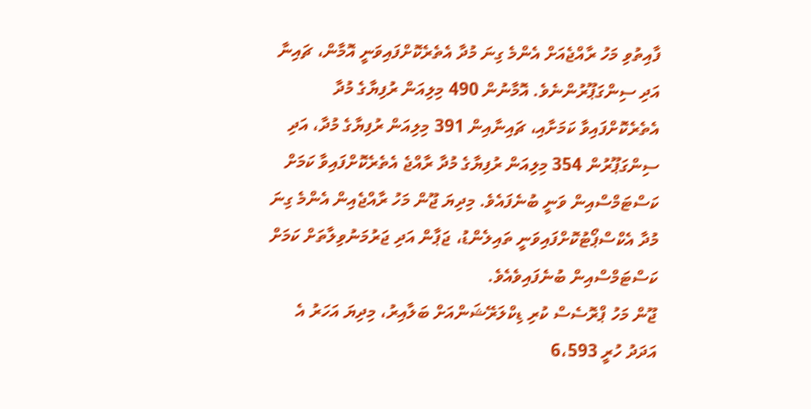ފާއިތުވި މަހު ރާއްޖެއަށް އެންމެ ގިނަ މުދާ އެތެރެކޮށްފައިވަނީ އޮމާން، ޗައިނާ އަދި ސިންގަޕޫރުންނެވެ. އޮމާނުން 490 މިލިއަން ރުފިޔާގެ މުދާ އެތެރެކޮށްފައިވާ ކަމަށާއި، ޗައިނާއިން 391 މިލިއަން ރުފިޔާގެ މުދާ، އަދި ސިންގަޕޫރުން 354 މިލިއަން ރުފިޔާގެ މުދާ ރާއްޖެ އެތެރެކޮށްފައިވާ ކަމަށް ކަސްޓަމްސްއިން ވަނީ ބުނެފައެވެ. މިދިޔަ ޖޫން މަހު ރާއްޖެއިން އެންމެ ގިނަ މުދާ އެކްސްޕޯޓުކޮށްފައިވަނީ ތައިލެންޑު، ޖަޕާން އަދި ޖަރުމަނުވިލާތަށް ކަމަށް ކަސްޓަމްސްއިން ބުނެފައިވެއެވެ.
ޖޫން މަހު ޕްރޮސެސް ކުރި ޑިކްލަރޭޝަންއަށް ބަލާއިރު، މިދިޔަ އަހަރު އެ އަދަދު ހުރީ 6،593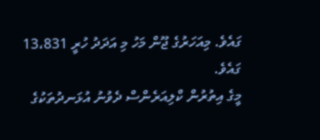ގައެވެ. މިއަހަރުގެ ޖޫން މަހު މި އަދަދު ހުރީ 13،831 ގައެވެ.
މީގެ އިތުރުން ކްލިއަރެންސް ދެވުނު އުޅަނދުތަކުގެ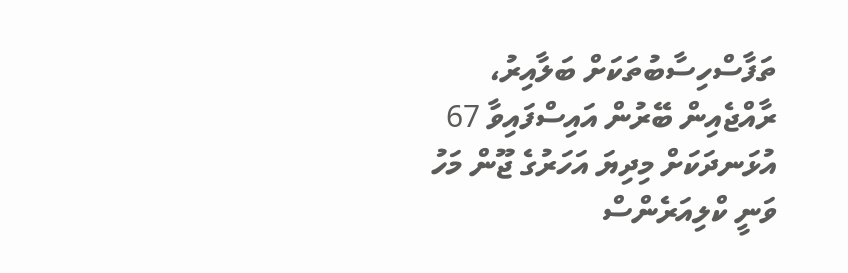ތަފާސްހިސާބުތަކަށް ބަލާއިރު، ރާއްޖެއިން ބޭރުން އައިސްފައިވާ 67 އުޅަނދަކަށް މިދިޔަ އަހަރުގެ ޖޫން މަހު ވަނީ ކްލިއަރެންސް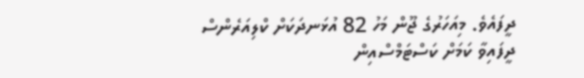ދީފައެވެ. މިއަހަރުގެ ޖޫން މަހު 82 އުޅަނދަކަށް ކްލިއަރެންސް ދީފައިވާ ކަމަށް ކަސްޓަމްސްއިން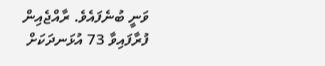ވަނީ ބުނެފައެވެ. ރާއްޖެއިން ފުރާފައިވާ 73 އުޅަނދަކަށް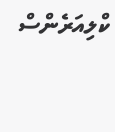ކްލިއަރެންސް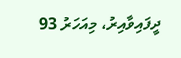ދީފައިވާއިރު، މިއަހަރު 93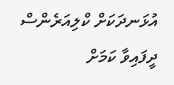އުޅަނދަކަށް ކްލިއަރެންސް ދީފައިވާ ކަމަށް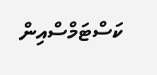ކަސްޓަމްސްއިން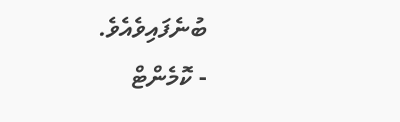ބުނެފައިވެއެވެ.
- ކޮމެންޓް